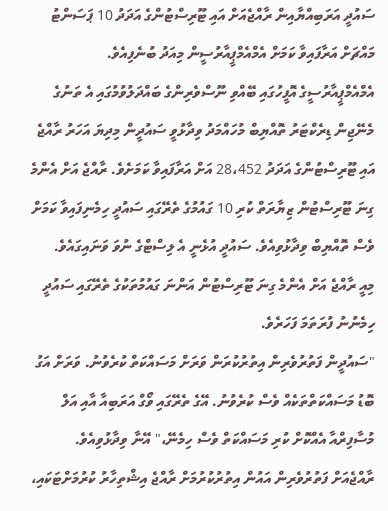ސައުދީ އަރަބިއްޔާއިން ރާއްޖެއަށް އައި ޓޫރިސްޓުންގެ އަދަދު 10 ޕަސަންޓު މައްޗަށް އަރާފައިވާ ކަމަށް އެމްއެމްޕީއާރުސީން މިއަދު ބުނެފިއެވެ.
އެމްއެމްޕީއާރުސީގެ އޮފީހުގައި ބޭއްވި ނޫސްވެރިންގެ ބައްދަލުވުމުގައި އެ ތަނުގެ މެނޭޖިން ޑިރެކްޓަރު ތޮއްޔިބް މުހައްމަދު ވިދާޅުވީ ސައުދީން މިދިޔަ އަހަރު ރާއްޖެ އައި ޓޫރިސްޓުންގެ އަދަދު 28،452 އަށް އަރާފައިވާ ކަމަށެވެ. ރާއްޖެ އަށް އެންމެ ގިނަ ޓޫރިސްޓުން ޒިޔާރަތް ކުރި 10 ގައުމުގެ ތެރޭގައި ސައުދީ ހިމެނިފައިވާ ކަމަށް ވެސް ތޮއްޔިބް ވިދާޅުވިއެވެ. ސައުދީ އުޅެނީ އެ ލިސްޓްގެ ނުވަ ވަނައިގައެވެ.
މިއީ ރާއްޖެ އަށް އެންމެ ގިނަ ޓޫރިސްޓުން އަންނަ ގައުމުތަކުގެ ތެރޭގައި ސައުދީ ހިމެނުނު ފުރަތަމަ ފަހަރެވެ.
"ސައުދީން ފަތުރުވެރިން އިތުރުކުރަން ވަރަށް މަސައްކަތް ކުރެވުނު. ވަރަށް އަގު ބޮޑު މަސައްކަތްތަކެއް ވެސް ކުރެވުނު. އޭގެ ތެރޭގައި ވޯގް އަރަބިއާ އާއި އަލް މުސާފިރްއާ އެއްކޮށް ކުރި މަސައްކަތް ވެސް ހިމެނޭ،" އޭނާ ވިދާޅުވިއެވެ.
ރާއްޖެއަށް ފަތުރުވެރިން އައުން އިތުރުކުރުމަށް ރާއްޖެ އިޝްތިހާރު ކުރުމަށްޓަކައި،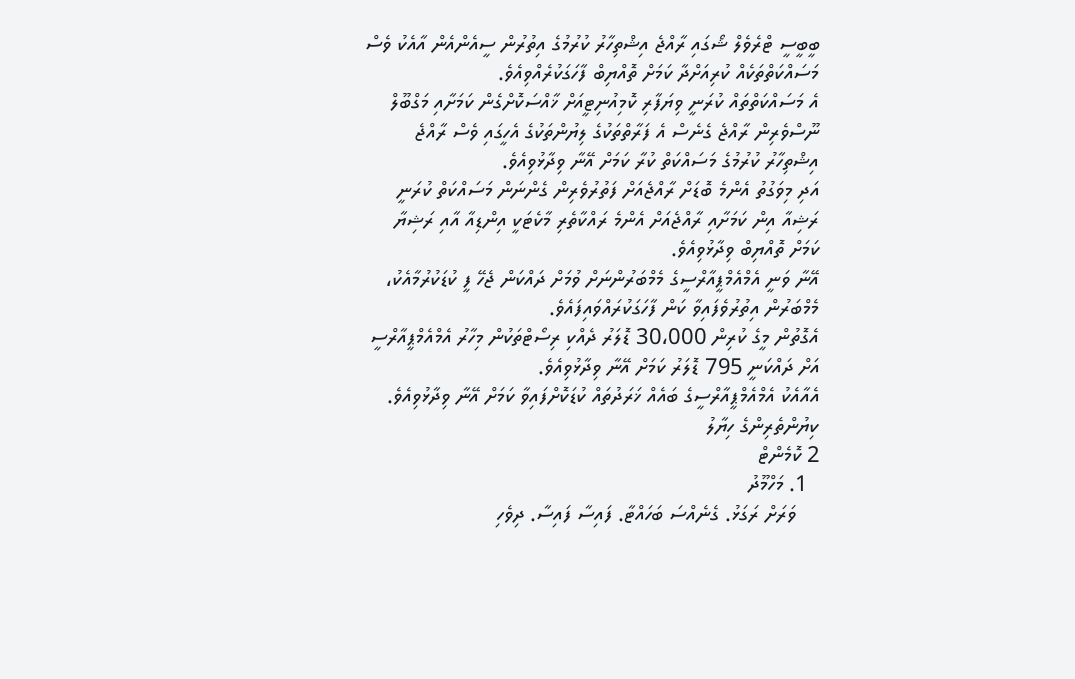ބީބީސީ ޓްރެވެލް ޝޯގައި ރާއްޖެ އިޝްތިހާރު ކުރުމުގެ އިތުރުން ސީއެންއެން އާއެކު ވެސް މަސައްކަތްތަކެއް ކުރިއަށްދާ ކަމަށް ތޮއްޔިބް ފާހަގަކުރެއްވިއެވެ.
އެ މަސައްކަތްތައް ކުރަނީ ވިޔަފާރި ކޮމިއުނިޓީއަށް ޚާއްސަކޮށްގެން ކަމަށާއި މަގްބޫލް ނޫސްވެރިން ރާއްޖެ ގެނެސް އެ ފަރާތްތަކުގެ ލިޔުންތަކުގެ އެހީގައި ވެސް ރާއްޖެ އިޝްތިހާރު ކުރުމުގެ މަސައްކަތް ކުރާ ކަމަށް އޭނާ ވިދާޅުވިއެވެ.
އަދި މިވަގުތު އެންމެ ބޮޑަށް ރާއްޖެއަށް ފަތުރުވެރިން ގެންނަން މަސައްކަތް ކުރަނީ ރަޝިއާ އިން ކަމަށާއި ރާއްޖެއަށް އެންމެ ރައްކާތެރި މާކެޓަކީ އިންޑިއާ އާއި ރަޝިޔާ ކަމަށް ތޮއްޔިބް ވިދާޅުވިއެވެ.
އޭނާ ވަނީ އެމްއެމްޕީއާރްސީގެ މެމްބަރުންނަށް ވުމަށް ދައްކަން ޖެހޭ ފީ ކުޑަކުރުމާއެކު، މެމްބަރުން އިތުރުވެފައިވާ ކަން ފާހަގަކުރައްވައިފައެވެ.
އެގޮތުން މީގެ ކުރިން 30،000 ޑޮލަރު ދެއްކި ރިސޯޓްތަކުން މިހާރު އެމްއެމްޕީއާރްސީ އަށް ދައްކަނީ 795 ޑޮލަރު ކަމަށް އޭނާ ވިދާޅުވިއެވެ.
އެއާއެކު އެމްއެމްޕީއާރްސީގެ ބައެއް ޚަރަދުތައް ކުޑަކޮށްފައިވާ ކަމަށް އޭނާ ވިދާޅުވިއެވެ.
ކިޔުންތެރިންގެ ހިޔާލު
2 ކޮމެންޓް
  1. މަހްމޫދު
    ވަރަށް ރަގަޅު. ގެނެއްސަ ބަހައްޓާ. ފައިސާ ފައިސާ. ދިވެހި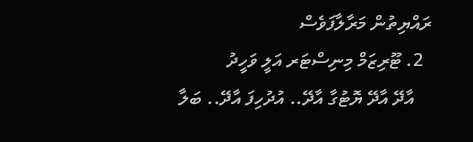ރައްޔިތުން މަރާލާފަވެސް
  2. ޓޫރިޒަމް މިނިސްޓަރ އަލީ ވަހީދު
    އާދޭ އާދޭ ޔޮޓުގާ އާދޭ.. އުދުހިފަ އާދޭ.. ބަލާ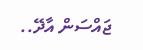ޖައްސަން އާދޭ..